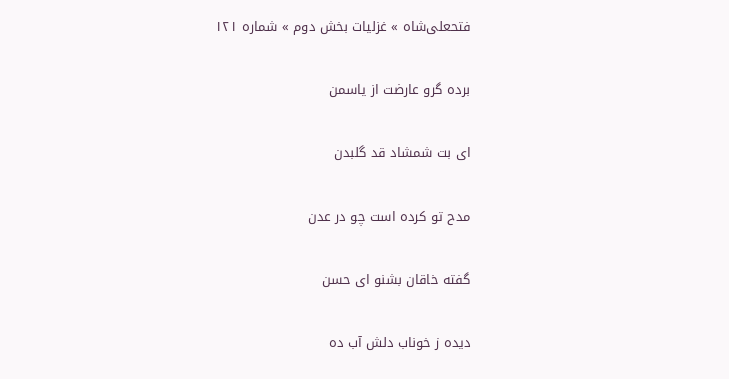فتحعلی‌شاه » غزلیات بخش دوم » شماره ۱۲۱

برده گرو عارضت از یاسمن

ای بت شمشاد قد گلبدن

مدح تو کرده است چو در عدن

گفته خاقان بشنو ای حسن

دیده ز خوناب دلش آب ده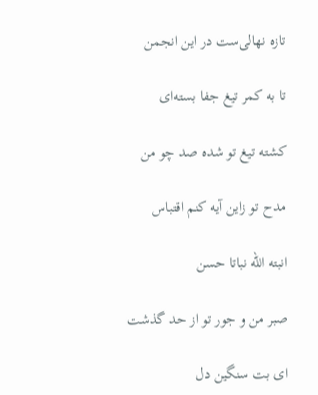تازه نهالی‌ست در این انجمن

تا به کمر تیغ جفا بسته‌ای

کشته تیغ تو شده صد چو من

مدح تو زاین آیه کنم اقتباس

انبته الله نباتا حسن

صبر من و جور تو از حد گذشت

ای بت سنگین دل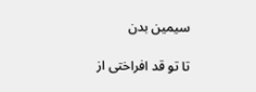سیمین بدن

تا تو قد افراختی از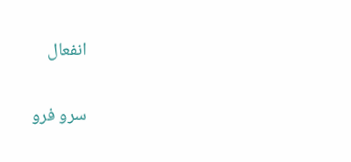انفعال

سرو فرو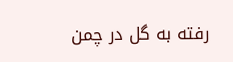رفته به گل در چمن